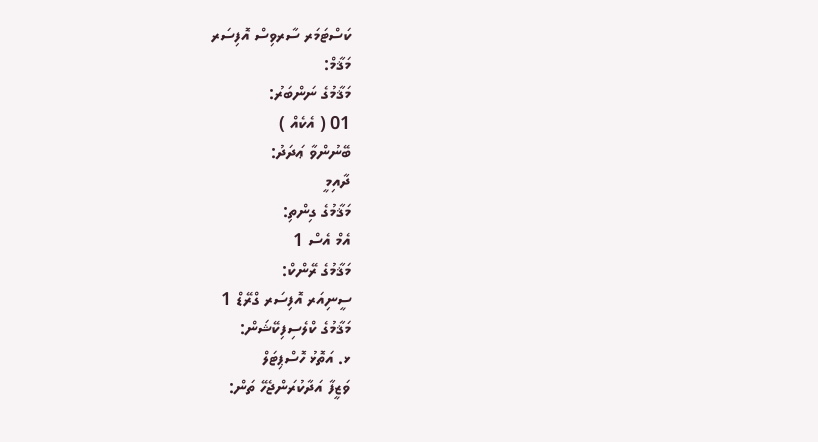ކަސްޓަމަރ ސާރވިސް އޮފިސަރ
މަޤާމް:
މަޤާމުގެ ނަންބަރު:
01 ( އެކެއް )
ބޭނުންވާ ޢަދަދު:
ދާއިމީ
މަޤާމުގެ ގިންތި:
އެމް އެސް 1
މަޤާމުގެ ރޭންކް:
ސީނިއަރ އޮފިސަރ ގްރޭޑް 1
މަޤާމުގެ ކްލެސިފިކޭޝަން:
ޅ. އަތޮޅު ހޮސްޕިޓަލް
ވަޒީފާ އަދާކުރަންޖެހޭ ތަން: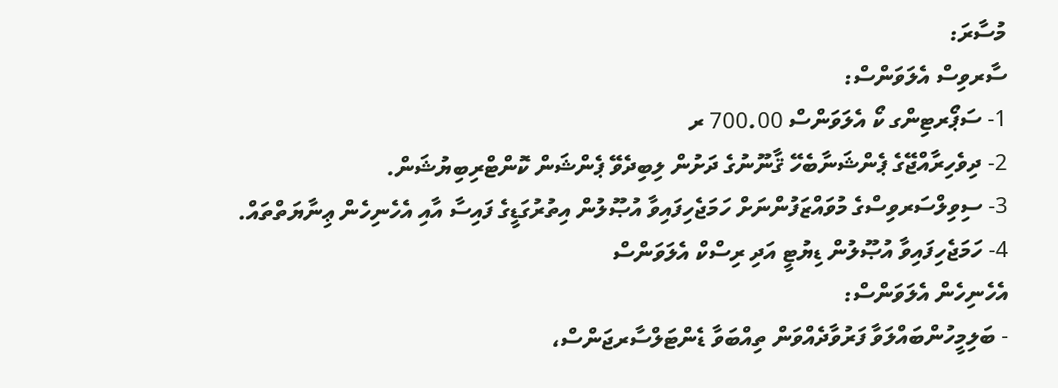މުސާރަ:
ސާރވިސް އެލަވަންސް:
1- ސަޕޯރޓިންގ ކޯ އެލަވަންސް 700.00 ރ
2- ދިވެހިރާއްޖޭގެ ޕެންޝަނާބެހޭ ޤާނޫނުގެ ދަށުން ލިބިދެވޭ ޕެންޝަން ކޮންޓްރިބިޔުޝަން.
3- ސިވިލްސަރވިސްގެ މުވައްޒަފުންނަށް ހަމަޖެހިފައިވާ އުޞޫލުން އިތުރުގަޑީގެ ފައިސާ އާއި އެހެނިހެން ޢިނާޔަތްތައް.
4- ހަމަޖެހިފައިވާ އުޞޫލުން ޑިޔުޓީ އަދި ރިސްކް އެލަވަންސް
އެހެނިހެން އެލަވަންސް:
- ބަލިމީހުންބައްލަވާ ފަރުވާދެއްވަން ތިއްބަވާ ޑެންޓަލްސާރޖަންސް،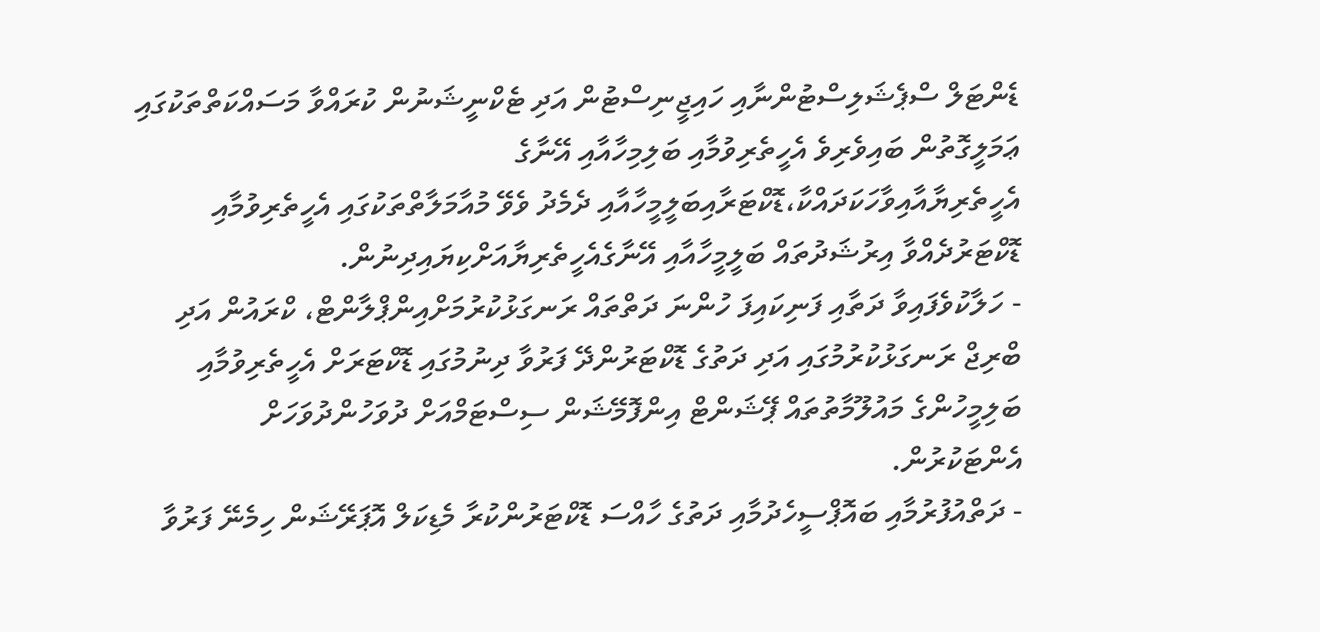ޑެންޓަލް ސްޕެޝަލިސްޓުންނާއި ހައިޖީނިސްޓުން އަދި ޓެކްނީޝަނުން ކުރައްވާ މަސައްކަތްތަކުގައި ޢަމަލީގޮތުން ބައިވެރިވެ އެހީތެރިވުމާއި ބަލިމިހާއާއި އޭނާގެ އެހީތެރިޔާއާއިވާހަކަދައްކާ،ޑޮކްޓަރާއިބަލީމީހާއާއި ދެމެދު ވެވޭ މުއާމަލާތްތަކުގައި އެހީތެރިވުމާއި ޑޮކްޓަރުދެއްވާ އިރުޝަދުތައް ބަލީމީހާއާއި އޭނާގެއެހީތެރިޔާއަށްކިޔައިދިނުން.
- ހަލާކުވެފައިވާ ދަތާއި ފަނިކައިފަ ހުންނަ ދަތްތައް ރަނގަޅުކުރުމަށްއިންޕްލާންޓް، ކްރައުން އަދި ބްރިޖް ރަނގަޅުކުރުމުގައި އަދި ދަތުގެ ޑޮކްޓަރުންދޭ ފަރުވާ ދިނުމުގައި ޑޮކްޓަރަށް އެހީތެރިވުމާއި ބަލިމީހުންގެ މައުލޫމާތުތައް ޕޭޝަންޓް އިންފޮމޭޝަން ސިސްޓަމްއަށް ދުވަހުންދުވަހަށް އެންޓަކުރުން.
- ދަތްއުފުރުމާއި ބައޮޕްސީހެދުމާއި ދަތުގެ ހާއްސަ ޑޮކްޓަރުންކުރާ މެޑިކަލް އޮޕަރޭޝަން ހިމެނޭ ފަރުވާ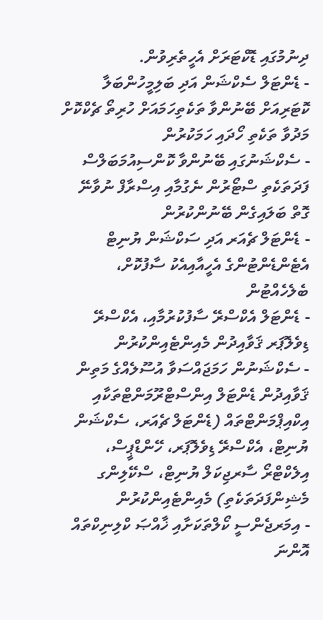ދިނުމުގައި ޑޮކްޓަރަށް އެހީތެރިވުން.
- ޑެންޓަލް ސެކްޝަން އަދި ބަލިމީހުންބަލާ ކޮޓަރިއަށް ބޭނުންވާ ތަކެތިހަމައަށް ހުރިތޯ ޗެކްކޮށް މަދުވާ ތަކެތި ހޯދައި ހަމަކުރުން
- ސެކްޝަނުގައި ބޭނުންވާ ކޮންސިއުމަބަލްސް ފަދަތަކެތި ސްޓޯރުން ނެގުމާއި އިސްރާފް ނުވާނޭ ގޮތް ބަލައިގެން ބޭނުންކުރުން
- ޑެންޓަލް ޗެއަރ އަދި ސަކްޝަން ޔުނިޓް އެޓެންޑެންޓުންގެ އެހީއާއިއެކު ސާފުކޮށް، ބެލެހެއްޓުން
- ޑެންޓަލް އެކްސްރޭ ސާފުކުރުމާއި، އެކްސްރޭ ޑިވެލޮޕަރ ޤަވާއިދުން މެއިންޓެއިންކުރުން
- ސެކްޝަނުން ހަމަޖައްސަވާ އުސޫލެއްގެ މަތިން ޤަވާއިދުން ޑެންޓަލް އިންސްޓްރޫމަންޓްތަކާއި އިކްއިޕްމަންޓްތައް (ޑެންޓަލް ޗެއަރ، ސެކްޝަން ޔުނިޓް، އެކްސްރޭ ޑިވެލޮޕަރ، ހޭންޑްޕީސް، އިލެކްޓްރޯ ސާރޖިކަލް ޔުނިޓް، ސްކޭލިންގ މެޝިންފަދަތަކެތި) މެއިންޓެއިންކުރުން
- އިމަރޖެންސީ ކޯލްތަކަށާއި ޚާއްޞަ ކްލިނިކްތައް އޮންނަ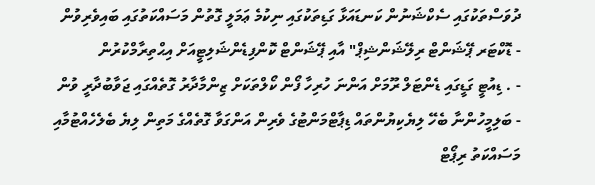ދުވަސްތަކުގައި ސެކްޝަނުން ކަނޑައަޅާ ގަޑިތަކުގައި ނިކުމެ ޢަމަލީ ގޮތުން މަސައްކަތުގައި ބައިވެރިވުން
- ޑޮކްޓަރ ޕޭޝަންޓް ރިލޭޝަންޝިޕް" އާއި ޕޭޝަންޓް ކޮންފިޑެންޝަލިޓީއަށް އިޙްތިރާމްކުރުން
- . ޑިއުޓީ ގަޑީގައި ޑެންޓަލް ރޫމަށް އަންނަ ހުރިހާ ފޯން ކޯލްތަކަށް ޒިންމާދާރު ގޮތެއްގައި ޖަވާބުދާރީ ވުން
- ބަލިމީހުންނާ ބެހޭ ލިޔެކިޔުންތައް ޑިޕާޓްމަންޓުގެ ވެރިން އަންގަވާ ގޮތެއްގެ މަތިން ލިޔެ ބެލެހެއްޓުމާއި މަސައްކަތު ރިޕޯޓް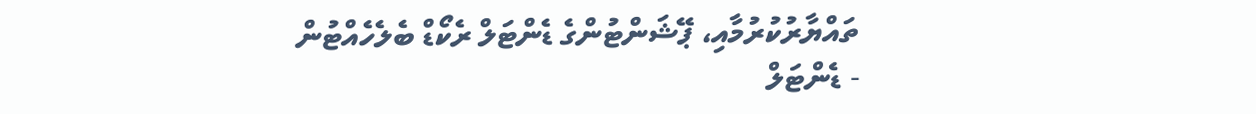ތައްޔާރުކުރުމާއި، ޕޭޝަންޓުންގެ ޑެންޓަލް ރެކޯޑް ބެލެހެއްޓުން
- ޑެންޓަލް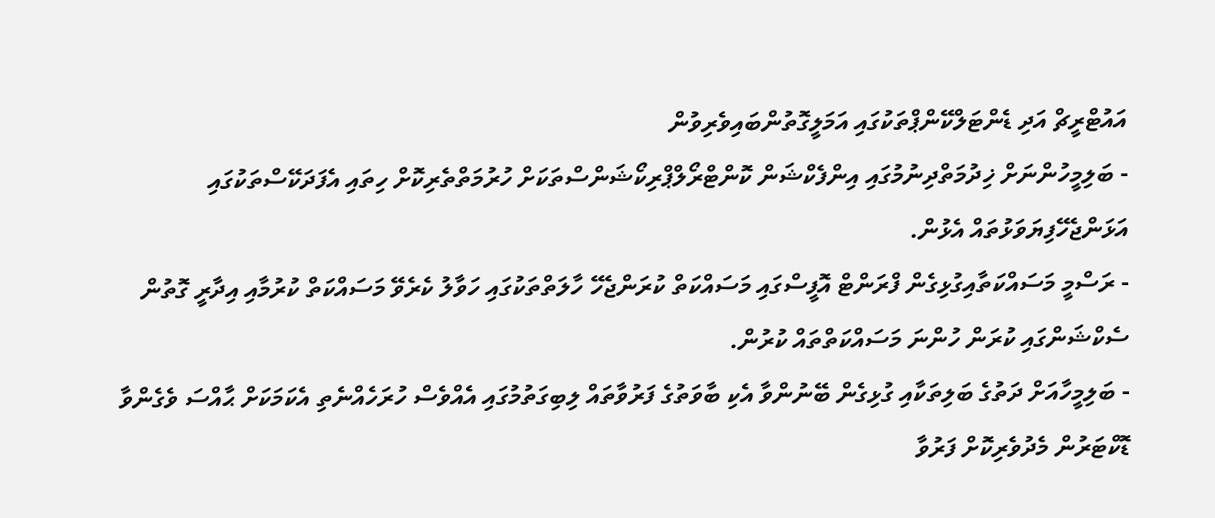އައުޓްރީޗް އަދި ޑެންޓަލްކޭންޕްތަކުގައި އަމަލީގޮތުންބައިވެރިވުން
- ބަލިމީހުންނަށް ޚިދުމަތްދިނުމުގައި އިންފެކްޝަން ކޮންޓްރޯލްޕްރިކޯޝަންސްތަކަށް ހުރުމަތްތެރިކޮށް ހިތައި އެފަދަކޭސްތަކުގައި އަޅަންޖެހޭފިޔަވަޅުތައް އެޅުން.
- ރަސްމީ މަސައްކަތާއިގުޅިގެން ފްރަންޓް އޮފީސްގައި މަސައްކަތް ކުރަންޖެހޭ ހާލަތްތަކުގައި ހަވާލު ކެރެވޭ މަސައްކަތް ކުރުމާއި އިދާރީ ގޮތުން ސެކްޝަންގައި ކުރަން ހުންނަ މަސައްކަތްތައް ކުރުން.
- ބަލިމީހާއަށް ދަތުގެ ބަލިތަކާއި ގުޅިގެން ބޭނުންވާ އެކި ބާވަތުގެ ފަރުވާތައް ލިބިގަތުމުގައި އެއްވެސް ހުރަހެއްނެތި އެކަމަކަށް ޙާއްސަ ވެގެންވާ ޑޮކްޓަރުން މެދުވެރިކޮށް ފަރުވާ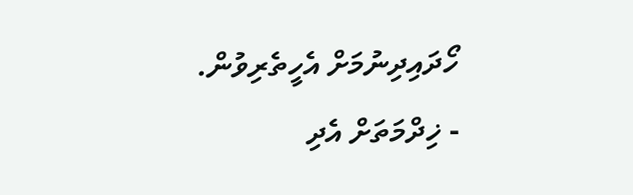ހޯދައިދިނުމަށް އެހީތެރިވުން.
- ޚިދްމަތަށް އެދި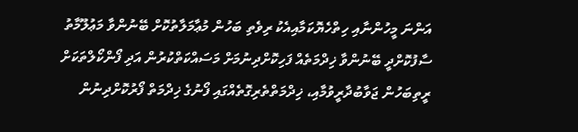އަންނަ މީހުންނާއި ހިތްހެޔޮކަމާއިއެކު ރިވެތި ބަހުން މުޢާމަލާތުކޮށް ބޭނުންވާ މަޢުލޫމާތު ސާފުކޮށްދީ ބޭނުންވާ ޚިދްމަތެއް ފަހިކޮށްދިނުމަށް މަސައްކަތްކުރުން އަދި ފޯންކޯލްތަކަށް ރީތިބަހުން ޖަވާބުދާރީވުމާއި، ޚިދްމަތްތެރިގޮތެއްގައި ފޯނުގެ ޚިދްމަތް ފޯރުކޮށްދިނުން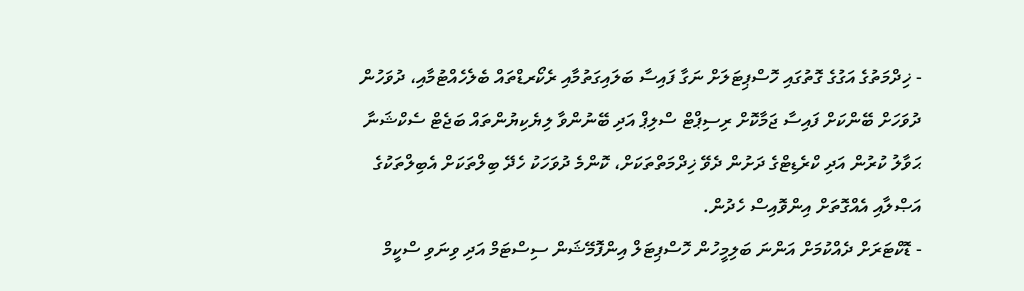- ޚިދްމަތުގެ އަގުގެ ގޮތުގައި ހޮސްޕިޓަލަށް ނަގާ ފައިސާ ބަލައިގަތުމާއި ރެކޯރޑްތައް ބެލެހެއްޓުމާއި، ދުވަހުން ދުވަހަށް ބޭންކަށް ފައިސާ ޖަމާކޮށް ރިސިޕްޓް ސްލިޕް އަދި ބޭނުންވާ ލިޔެކިޔުންތައް ބަޖެޓް ސެކްޝަނާ ޙަވާލު ކުރުން އަދި ކްރެޑިޓްގެ ދަށުން ދެވޭ ޚިދްމަތްތަކަށް، ކޮންމެ ދުވަހަކު ހެދޭ ބިލްތަކަށް އެބިލްތަކުގެ އަޞްލާއި އެއްގޮތަށް އިންވޮއިސް ހެދުން.
- ޑޮކްޓަރަށް ދެއްކުމަށް އަންނަ ބަލިމީހުން ހޮސްޕިޓަލް އިންފޮމޭޝަން ސިސްޓަމް އަދި ވިނަވި ސްކީމް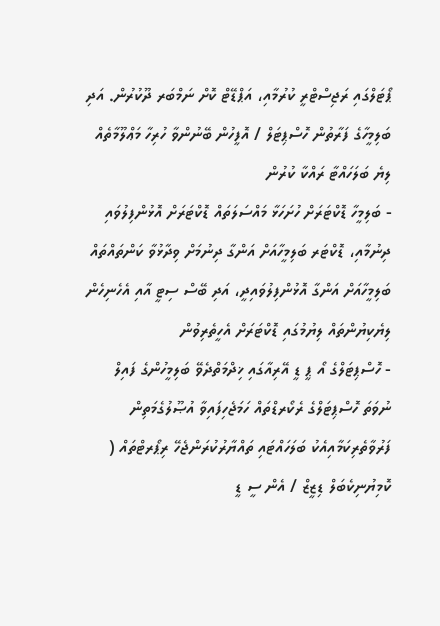ޕޯޓަލްގައި ރަޖިސްޓްރީ ކުރުމާއި، އަޕްޑޭޓް ކޮށް ނަމްބަރ ދޫކުރުން. އަދި ބަލިމީހާގެ ފަރާތުން ހޮސްޕިޓަލް / އޮފީހުން ބޭނުންވާ ހުރިހާ މަޢްލޫމާތެއް ލިޔެ ބަލަހައްޓާ ރައްކާ ކުރުން
- ބަލިމީހާ ޑޮކްޓަރަށް ހުށަހަޅާ މައްސަލަތައް ޑޮކްޓަރަށް އޮޅުންފިލުވައި ދިނުމާއި، ޑޮކްޓަރ ބަލިމީހާއަށް އަންގާ ދިނުމަށް ވިދާޅުވާ ކަންތައްތައް ބަލިމީހާއަށް އަންގާ އޮޅުންފިލުވައިދީ، އަދި ބޭސް ސިޓީ އާއި އެހެނިހެން ލިޔެކިޔުންތައް ލިޔުމުގައި ޑޮކްޓަރަށް އެހީތެރިވުން
- ހޮސްޕިޓަލްގެ އޯ ޕީ ޑީ އޭރިއާގައި ޚިދްމަތްދެވޭ ބަލިމީހުންގެ ފައިލް ނުވަތަ ހޮސްޕިޓަލްގެ ރެކޯރޑްތައް ހަމަޖެހިފައިވާ އުޞޫލުގެމަތިން ފަރުވާތެރިކަމާއިއެކު ބަލަހައްޓައި ތައްޔާރުކުރަންޖެހޭ ރިޕޯރޓްތައް ( ކޮމިޔުނިކެބަލް ޑިޒީޒް / އެން ސީ ޑީ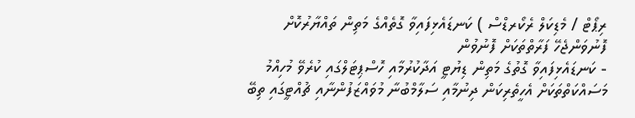ރިޕޯޓް / މެޑިކަލް ރެކޯރޑްސް ) ކަނޑައެޅިފައިވާ ގޮތެއްގެ މަތިން ތައްޔާރުކޮށް ފޮނުވަންޖެހޭ ފަރާތްތަކަށް ފޮނުވުން
- ކަނޑައެޅިފައިވާ ގޮތުގެ މަތިން ޑިޔުޓީ އަދާކުރުމާއި ހޮސްޕިޓަލްގައި ކުރެވޭ މުހިއްމު މަސައްކަތްތަކަށް އެހީތެރިކަން ދިނުމާއި ސަލާމްބުނާ މުވައްޒަފުންނާއި ޗުއްޓީގައި ތިބޭ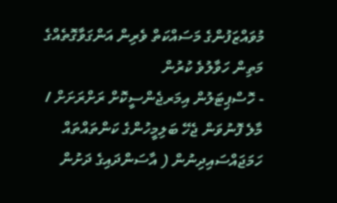މުވައްޒަފުންގެ މަސައްކަތް ވެރިން އަންގަވާގޮތެއްގެ މަތިން ހަވާލުވެ ކުރުން
- ހޮސްޕިޓަލުން އިމަރޖެންސީކޮށް ރަށްރަށަށް / މާލެ ފޮނުވަން ޖެހޭ ބަލިމީހުންގެ ކަންތައްތައް ހަމަޖައްސައިދިނުން ( އާސަންދައިގެ ދަށުން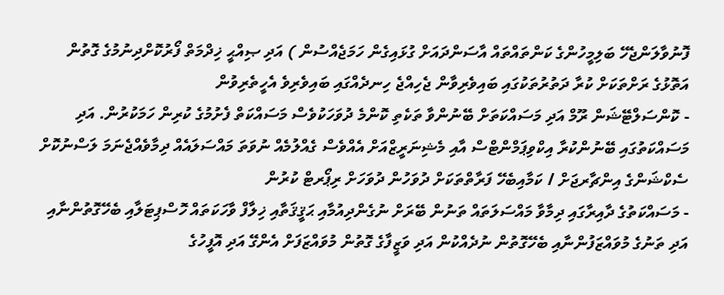ފޮނުވާލަންޖެހޭ ބަލިމީހުންގެ ކަންތައްތައް އާސަންދައަށް ގުޅައިގެން ހަމަޖެއްސުން ) އަދި ޞިއްޙީ ޚިދްމަތް ފޯރުކޮށްދިނުމުގެ ގޮތުން އަތޮޅުގެ ރަށްތަކަށް ކުރާ ދަތުރުތަކުގައި ބައިވެރިވާން ޖެހިއްޖެ ހިނދެއްގައި ބައިވެރިވެ އެހީތެރިވުން
- ކޮންސަލްޓޭޝަން ރޫމް އަދި މަސައްކަތަށް ބޭނުންވާ ތަކެތި ކޮންމެ ދުވަހަކުވެސް މަސައްކަތް ފެށުމުގެ ކުރިން ހަމަކުރުން. އަދި މަސައްކަތުގައި ބޭނުންކުރާ އިކްވިޕަމްންޓްސް އާއި މެޝިނަރީޒްއަށް އެއްވެސް ގެއްލުމެއް ނުވަތަ މައްސަލައެއް ދިމާވެއްޖެނަމަ ލަސްނުކޮށް ސެކްޝަންގެ އިންޗާރޖަށް / ކަމާއިބެހޭ ފަރާތްތަކަށް ދުވަހުން ދުވަހަށް ރިޕޯރޓް ކުރުން
- މަސައްކަތުގެ ދާއިރާގައި ދިމާވާ މައްސަލަތައް ތަނުން ބޭރަށް ނުގެންދިއުމާއި ޙަޤީޤަތާއި ޚިލާފް ވާހަކަތައް ހޮސްޕިޓަލާއި ބެހޭގޮތުންނާއި އަދި ތަނުގެ މުވައްޒަފުންނާއި ބެހޭގޮތުން ނުދެއްކުން އަދި ވަޒީފާގެ ގޮތުން މުވައްޒަފަށް އެންގޭ އަދި އޮފީހުގެ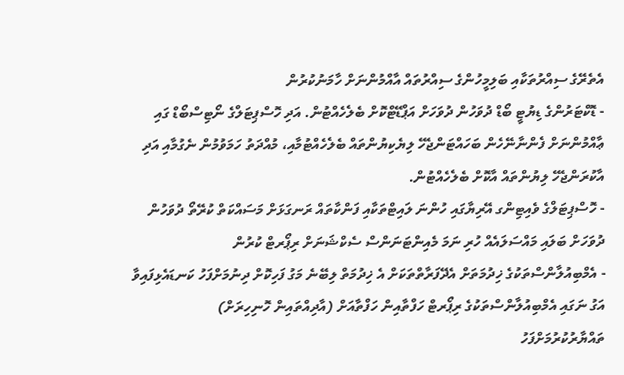އެތެރޭގެ ސިއްރުތަކާއި ބަލިމީހުންގެ ސިއްރުތައް އާއްމުންނަށް ހާމަނުކުރުން
- ޑޮކްޓަރުންގެ ޑިޔުޓީ ބޯޑް ދުވަހުން ދުވަހަށް އަޕްޑޭޓްކޮށް ބެލެހެއްޓުން. އަދި ހޮސްޕިޓަލްގެ ނޯޓިސްބޯޑް ގައި ޢާއްމުންނަށް ފެންނާނޭހެން ބަހައްޓަންޖެހޭ ލިޔެކިޔުންތައް ބެލެހެއްޓުމާއި، މުއްދަތު ހަމަވުމުން ނެގުމާއި އަދި އާކުރަންޖެހޭ ލިޔުންތައް އާކޮށް ބެލެހެއްޓުން.
- ހޮސްޕިޓަލްގެ ވެއިޓިންގ އޭރިޔާގައި ހުންނަ ލައިޓްތަކާއި ފަންކާތައް ރަނގަޅަށް މަސައްކަތް ކުރޭތޯ ދުވަހުން ދުވަހަށް ބަލައި މައްސަލައެއް ހުރި ނަމަ މެއިންޓަނަންސް ސެކްޝަނަށް ރިޕޯރޓް ކުރުން
- އެމްބިއުލާންސްތަކުގެ ޚިދުމަތަށް އެދޭފަރާތްތަކަށް އެ ޚިދުމަތް ލިބޭނެ މަގު ފަހިކޮށް ދިނުމަށްފަހު ކަނޑައެޅިފައިވާ އަގު ނަގައި އެމްބިއުލާންސްތަކުގެ ރިޕޯރޓް ހަފްތާއިން ހަފްތާއަށް (އާދިއްތައިން ހޮނިހިރަށް) ތައްޔާރުކުރުމަށްފަހު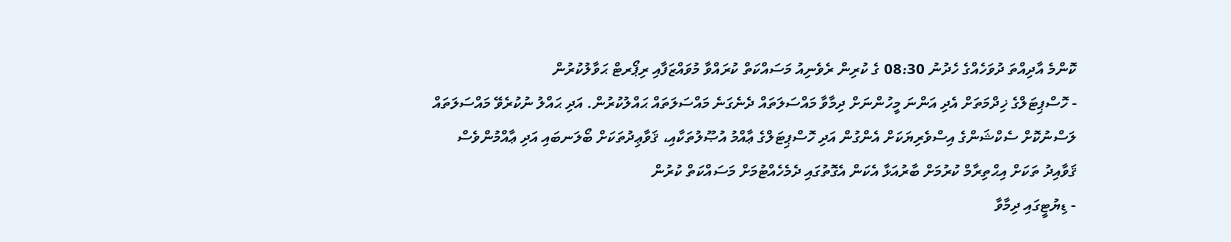ކޮންމެ އާދިއްތަ ދުވަހެއްގެ ހެދުނު 08:30 ގެ ކުރިން ރެވެނިއު މަސައްކަތް ކުރައްވާ މުވައްޒަފާއި ރިޕޯރޓް ޙަވާލުކުރުން
- ހޮސްޕިޓަލްގެ ޚިދްމަތަށް އެދި އަންނަ މީހުންނަށް ދިމާވާ މައްސަލަތައް ދެނެގަނެ މައްސަލަތައް ޙައްލުކުރުން. އަދި ޙައްލު ނުކުރެވޭ މައްސަލަތައް ލަސްނުކޮށް ސެކްޝަންގެ އިސްވެރިޔަކަށް އެންގުން އަދި ހޮސްޕިޓަލްގެ ޢާއްމު އުޞޫލުތަކާއި، ޤަވާޢިދުތަކަށް ބޯލަނބައި އަދި ޢާއްމުންވެސް ޤަވާއިދު ތަކަށް އިޙްތިރާމް ކުރުމަށް ބާރުއަޅާ އެކަން އެގޮތުގައި ދެމެހެއްޓުމަށް މަސައްކަތް ކުރުން
- ޑިޔުޓީގައި ދިމާވާ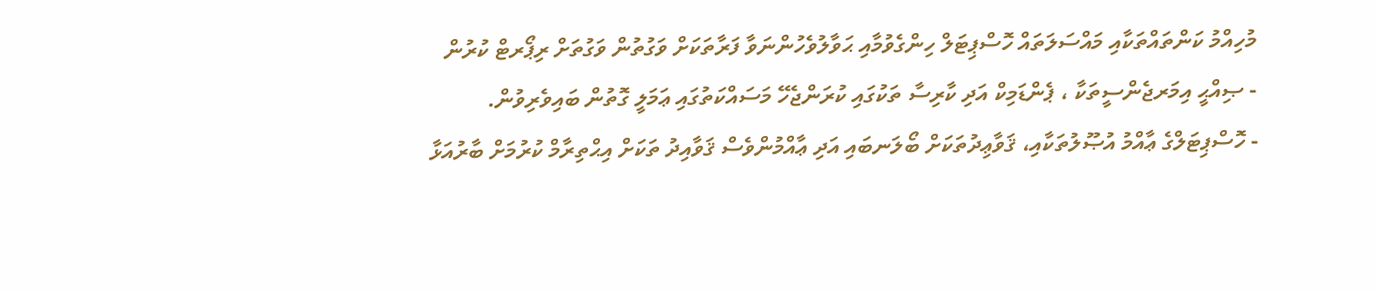މުހިއްމު ކަންތައްތަކާއި މައްސަލަތައް ހޮސްޕިޓަލް ހިންގެވުމާއި ޙަވާލުވެހުންނަވާ ފަރާތަކަށް ވަގުތުން ވަގުތަށް ރިޕޯރޓް ކުރުން
- ޞިއްޙީ އިމަރޖެންސީތަކާ ، ޕެންޑަމިކް އަދި ކާރިސާ ތަކުގައި ކުރަންޖެހޭ މަސައްކަތުގައި ޢަމަލީ ގޮތުން ބައިވެރިވުން.
- ހޮސްޕިޓަލްގެ ޢާއްމު އުޞޫލުތަކާއި، ޤަވާޢިދުތަކަށް ބޯލަނބައި އަދި ޢާއްމުންވެސް ޤަވާއިދު ތަކަށް އިޙްތިރާމް ކުރުމަށް ބާރުއަޅާ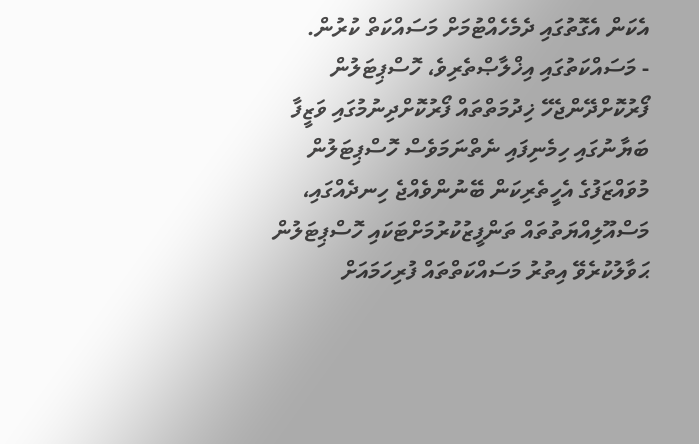އެކަން އެގޮތުގައި ދެމެހެއްޓުމަށް މަސައްކަތް ކުރުން.
- މަސައްކަތުގައި އިޚްލާޞްތެރިވެ، ހޮސްޕިޓަލުން ފޯރުކޮށްދޭންޖެހޭ ޚިދުމަތްތައް ފޯރުކޮށްދިނުމުގައި ވަޒީފާ ބަޔާނުގައި ހިމެނިފައި ނެތްނަމަވެސް ހޮސްޕިޓަލުން މުވައްޒަފުގެ އެހީތެރިކަން ބޭނުންވެއްޖެ ހިނދެއްގައި، މަސްއޫލިއްޔަތުތައް ތަންފީޒުކުރުމަށްޓަކައި ހޮސްޕިޓަލުން ޙަވާލުކުރެވޭ އިތުރު މަސައްކަތްތައް ފުރިހަމައަށް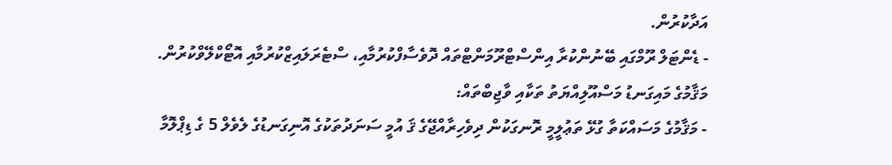އަދާކުރުން.
- ޑެންޓަލް ރޫމްގައި ބޭނުންކުރާ އިންސްޓްރޫމަންޓްތައް ދޮވެސާފްކުރުމާއި، ސްޓެރަލައިޒްކުރުމާއި އޮޓޯކްލޭވްކުރުން.
މަޤާމުގެ މައިގަނޑު މަސްއޫލިއްޔަތު ތަކާއި ވާޖިބްތައް:
- މަޤާމުގެ މަސައްކަތާ ގުޅޭ ތަޢުލީމީ ރޮނގަކުން ދިވެހިރާއްޖޭގެ ޤަ އުމީ ސަނަދުތަކުގެ އޮނިގަނޑުގެ ލެވެލް 5 ގެ ޑިޕްލޮމާ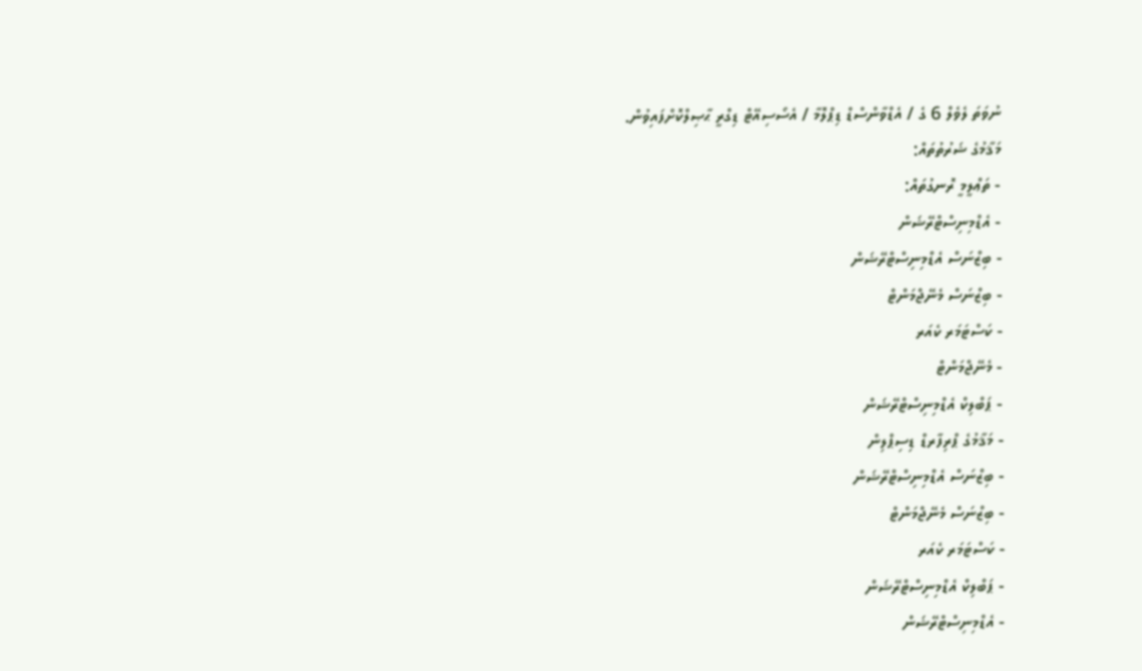ނުވަތަ ލެވެލް 6 ގެ / އެޑްވާންސްޑް ޑިޕްލޮމާ / އެސޯސިއޭޓް ޑިގްރީ ޙާޞިލްކޮށްފައިވުން.
މަޤާމުގެ ޝަރުތުތައް:
- ތަޢްލީމީ ރޮނގުތައް:
- އެޑްމިނިސްޓްރޭޝަން
- ބިޒްނަސް އެޑްމިނިސްޓްރޭޝަން
- ބިޒްނަސް މެނޭޖްމަންޓް
- ކަސްޓަމަރ ކެއަރ
- މެނޭޖްމަންޓް
- ޕަބްލިކް އެޑްމިނިސްޓްރޭޝަން
- މަޤާމުގެ ޕްރިފާރޑް ޑިސިޕްލިން
- ބިޒްނަސް އެޑްމިނިސްޓްރޭޝަން
- ބިޒްނަސް މެނޭޖްމަންޓް
- ކަސްޓަމަރ ކެއަރ
- ޕަބްލިކް އެޑްމިނިސްޓްރޭޝަން
- އެޑްމިނިސްޓްރޭޝަން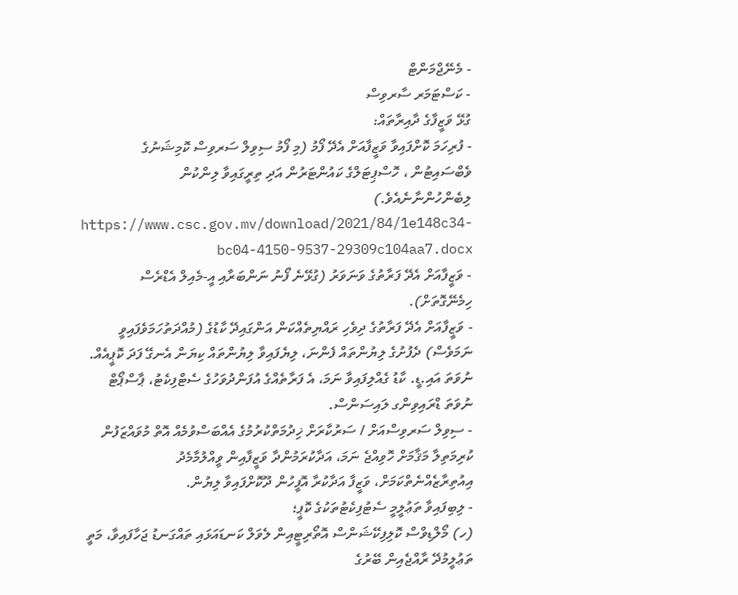- މެނޭޖްމަންޓް
- ކަސްޓަމަރ ސާރވިސް
ގުޅޭ ވަޒީފާގެ ދާއިރާތައް:
- ފުރިހަމަ ކޮށްފައިވާ ވަޒީފާއަށް އެދޭ ފޯމު (މި ފޯމު ސިވިލް ސަރވިސް ކޮމިޝަނުގެ ވެބްސައިޓުން ، ހޮސްޕިޓަލްގެ ކައުންޓަރުން އަދި ތިރީގައިވާ ލިންކުން ލިބެންހުންނާނެއެވެ.) https://www.csc.gov.mv/download/2021/84/1e148c34-bc04-4150-9537-29309c104aa7.docx
- ވަޒީފާއަށް އެދޭ ފަރާތުގެ ވަނަވަރު (ގުޅޭނެ ފޯނު ނަންބަރާއި އީ-މެއިލް އެޑްރެސް ހިމެނޭގޮތަށް).
- ވަޒީފާއަށް އެދޭ ފަރާތުގެ ދިވެހި ރައްޔިތެއްކަން އަންގައިދޭ ކާޑުގެ (މުއްދަތުހަމަވެފައިވީ ނަމަވެސް) ދެފުށުގެ ލިޔުންތައް ފެންނަ، ލިޔެފައިވާ ލިޔުންތައް ކިޔަން އެނގޭ ފަދަ ކޮޕީއެއް. ނުވަތަ އައި.ޑީ. ކާޑު ގެއްލިފައިވާ ނަމަ، އެ ފަރާތެއްގެ އުފަންދުވަހުގެ ސެޓްފިކެޓު، ޕާސްޕޯޓް ނުވަތަ ޑްރައިވިންގ ލައިސަންސް.
- ސިވިލް ސަރވިސްއަށް / ސަރުކާރަށް ޚިދުމަތްކުރުމުގެ އެއްބަސްވުމެއް އޮތް މުވައްޒަފުން ކުރިމަތިލާ މަޤާމަށް ހޮވިއްޖެ ނަމަ، އަދާކުރަމުންދާ ވަޒީފާއިން ވީއްލުމާމެދު އިއުތިރާޒެއްނެތްކަމަށް، ވަޒީފާ އަދާކުރާ އޮފީހުން ދޫކޮށްފައިވާ ލިޔުން.
- ލިބިފައިވާ ތަޢުލީމީ ސެޓުފިކެޓުތަކުގެ ކޮޕީ؛
(ހ) މޯލްޑިވްސް ކޮލިފިކޭޝަންސް އޮތޯރިޓީއިން ލެވަލް ކަނޑައަޅައި ތައްގަނޑު ޖަހާފައިވާ، މަތީ ތަޢުލީމުދޭ ރާއްޖެއިން ބޭރުގެ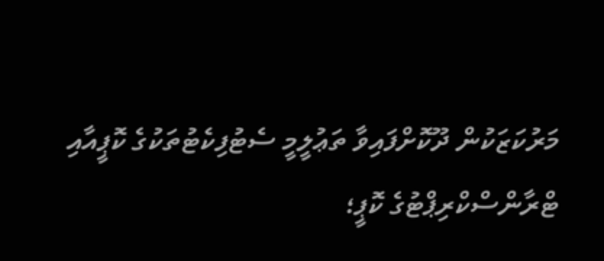މަރުކަޒަކުން ދޫކޮށްފައިވާ ތަޢުލީމީ ސެޓުފިކެޓުތަކުގެ ކޮޕީއާއި ޓްރާންސްކްރިޕްޓުގެ ކޮޕީ؛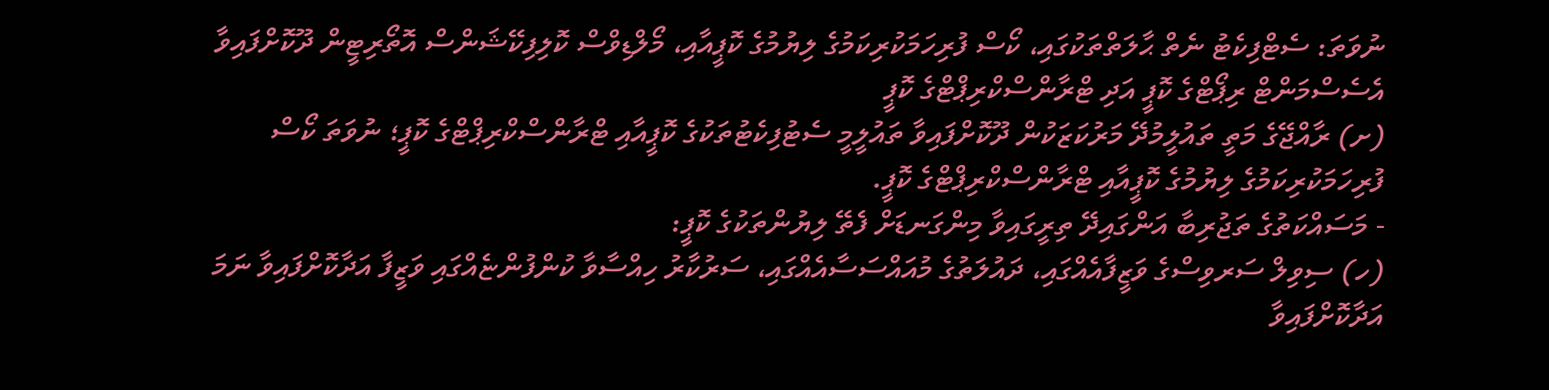ނުވަތަ: ސެޓްފިކެޓު ނެތް ޙާލަތްތަކުގައި، ކޯސް ފުރިހަމަކުރިކަމުގެ ލިޔުމުގެ ކޮޕީއާއި، މޯލްޑިވްސް ކޮލިފިކޭޝަންސް އޮތޯރިޓީން ދޫކޮށްފައިވާ އެސެސްމަންޓް ރިޕޯޓްގެ ކޮޕީ އަދި ޓްރާންސްކްރިޕްޓްގެ ކޮޕީ
(ށ) ރާއްޖޭގެ މަތީ ތައުލީމުދޭ މަރުކަޒަކުން ދޫކޮށްފައިވާ ތައުލީމީ ސެޓުފިކެޓުތަކުގެ ކޮޕީއާއި ޓްރާންސްކްރިޕްޓްގެ ކޮޕީ؛ ނުވަތަ ކޯސް ފުރިހަމަކުރިކަމުގެ ލިޔުމުގެ ކޮޕީއާއި ޓްރާންސްކްރިޕްޓްގެ ކޮޕީ.
- މަސައްކަތުގެ ތަޖުރިބާ އަންގައިދޭ ތިރީގައިވާ މިންގަނޑަށް ފެތޭ ލިޔުންތަކުގެ ކޮޕީ:
(ހ) ސިވިލް ސަރވިސްގެ ވަޒީފާއެއްގައި، ދައުލަތުގެ މުއައްސަސާއެއްގައި، ސަރުކާރު ހިއްސާވާ ކުންފުންޏެއްގައި ވަޒީފާ އަދާކޮށްފައިވާ ނަމަ އަދާކޮށްފައިވާ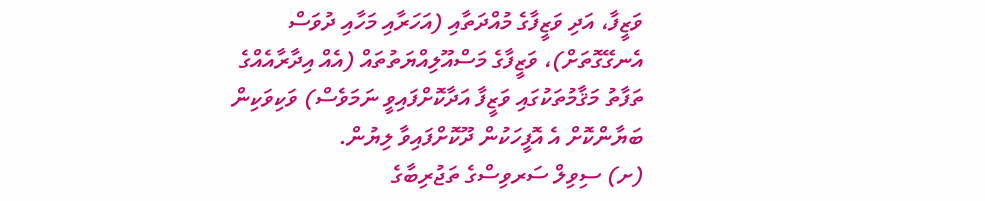ވަޒީފާ، އަދި ވަޒީފާގެ މުއްދަތާއި (އަހަރާއި މަހާއި ދުވަސް އެނގޭގޮތަށް)، ވަޒީފާގެ މަސްއޫލިއްޔަތުތައް (އެއް އިދާރާއެއްގެ ތަފާތު މަޤާމުތަކުގައި ވަޒީފާ އަދާކޮށްފައިވީ ނަމަވެސް) ވަކިވަކިން ބަޔާންކޮށް އެ އޮފީހަކުން ދޫކޮށްފައިވާ ލިޔުން.
(ށ) ސިވިލް ސަރވިސްގެ ތަޖުރިބާގެ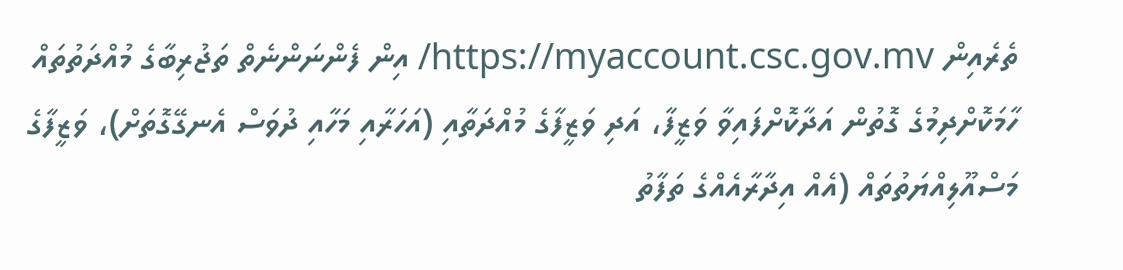ތެރެއިން https://myaccount.csc.gov.mv/ އިން ފެންނަންނެތް ތަޖުރިބާގެ މުއްދަތުތައް ހާމަކޮށްދިމުގެ ގޮތުން އަދާކޮށްފައިވާ ވަޒީފާ، އަދި ވަޒީފާގެ މުއްދަތާއި (އަހަރާއި މަހާއި ދުވަސް އެނގޭގޮތަށް)، ވަޒީފާގެ މަސްއޫލިއްޔަތުތައް (އެއް އިދާރާއެއްގެ ތަފާތު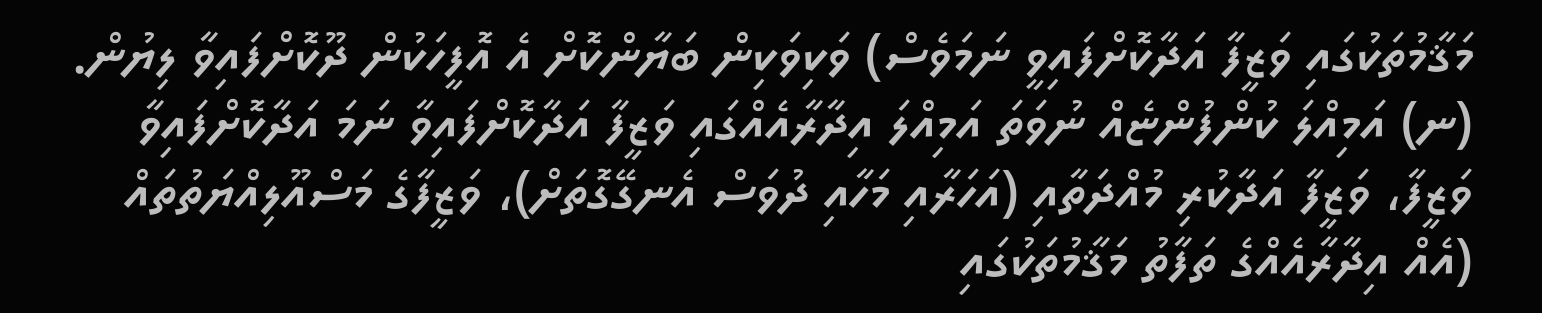މަޤާމުތަކުގައި ވަޒީފާ އަދާކޮށްފައިވީ ނަމަވެސް) ވަކިވަކިން ބަޔާންކޮށް އެ އޮފީހަކުން ދޫކޮށްފައިވާ ލިޔުން.
(ނ) އަމިއްލަ ކުންފުންޏެއް ނުވަތަ އަމިއްލަ އިދާރާއެއްގައި ވަޒީފާ އަދާކޮށްފައިވާ ނަމަ އަދާކޮށްފައިވާ ވަޒީފާ، ވަޒީފާ އަދާކުރި މުއްދަތާއި (އަހަރާއި މަހާއި ދުވަސް އެނގޭގޮތަށް)، ވަޒީފާގެ މަސްއޫލިއްޔަތުތައް (އެއް އިދާރާއެއްގެ ތަފާތު މަޤާމުތަކުގައި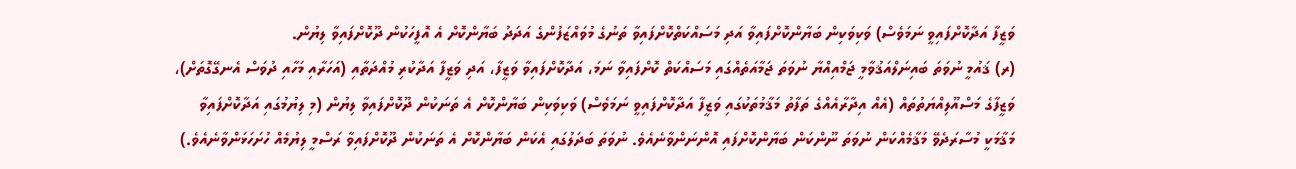ވަޒީފާ އަދާކޮށްފައިވީ ނަމަވެސް) ވަކިވަކިން ބަޔާންކޮށްފައިވާ އަދި މަސައްކަތްކޮށްފައިވާ ތަނުގެ މުވައްޒަފުންގެ އަދަދު ބަޔާންކޮށް އެ އޮފީހަކުން ދޫކޮށްފައިވާ ލިޔުން.
(ރ) ޤައުމީ ނުވަތަ ބައިނަލްއަޤުވާމީ ޖަމްއިއްޔާ ނުވަތަ ޖަމާއަތެއްގައި މަސައްކަތް ކޮށްފައިވާ ނަމަ، އަދާކޮށްފައިވާ ވަޒީފާ، އަދި ވަޒީފާ އަދާކުރި މުއްދަތާއި (އަހަރާއި މަހާއި ދުވަސް އެނގޭގޮތަށް)، ވަޒީފާގެ މަސްއޫލިއްޔަތުތައް (އެއް އިދާރާއެއްގެ ތަފާތު މަޤާމުތަކުގައި ވަޒީފާ އަދާކޮށްފައިވީ ނަމަވެސް) ވަކިވަކިން ބަޔާންކޮށް އެ ތަނަކުން ދޫކޮށްފައިވާ ލިޔުން (މި ލިޔުމުގައި އަދާކޮށްފައިވާ މަޤާމަކީ މުސާރަދެވޭ މަޤާމެއްކަން ނުވަތަ ނޫންކަން ބަޔާންކޮށްފައި އޮންނަންވާނެއެވެ. ނުވަތަ ބަދަލުގައި އެކަން ބަޔާންކޮށް އެ ތަނަކުން ދޫކޮށްފައިވާ ރަސްމީ ލިޔުމެއް ހުށަހަޅަންވާނެއެވެ.)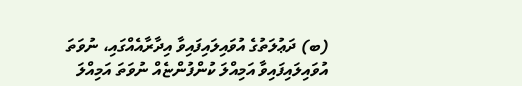(ބ) ދަޢުލަތުގެ އުވައިލައިފައިވާ އިދާރާއެއްގައި، ނުވަތަ އުވައިލައިފައިވާ އަމިއްލަ ކުންފުންޏެއް ނުވަތަ އަމިއްލަ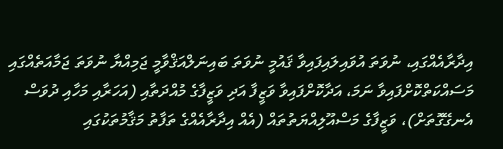އިދާރާއެއްގައި، ނުވަތަ އުވައިލައިފައިވާ ޤައުމީ ނުވަތަ ބައިނަލްއަޤްވާމީ ޖަމިއްޔާ ނުވަތަ ޖަމާއަތެއްގައި މަސައްކަތްކޮށްފައިވާ ނަމަ، އަދާކޮށްފައިވާ ވަޒީފާ އަދި ވަޒީފާގެ މުއްދަތާއި (އަހަރާއި މަހާއި ދުވަސް އެނގޭގޮތަށް)، ވަޒީފާގެ މަސްއޫލިއްޔަތުތައް (އެއް އިދާރާއެއްގެ ތަފާތު މަޤާމުތަކުގައި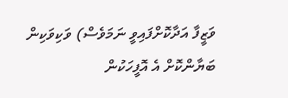ވަޒީފާ އަދާކޮށްފައިވީ ނަމަވެސް) ވަކިވަކިން ބަޔާންކޮށް އެ އޮފީހަކުން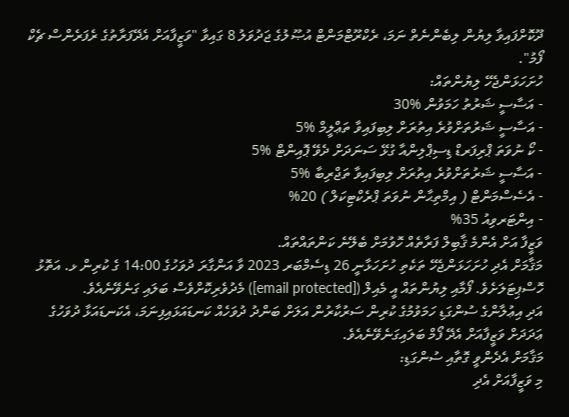ދޫކޮށްފައިވާ ލިޔުން ލިބެންނެތް ނަމަ، ރެކްރޫޓްމަންޓް އުޞޫލުގެ ޖަދުވަލު 8 ގައިވާ "ވަޒީފާއަށް އެދޭފަރާތުގެ ރެފަރެންސް ޗެކް ފޯމު".
ހުށަހަޅަންޖެހޭ ލިޔުންތައް:
- އަސާސީ ޝަރުތު ހަމަވުން %30
- އަސާސީ ޝަރުތަށްވުރެ އިތުރަށް ލިބިފައިވާ ތަޢްލީމް %5
- ކޯ ނުވަތަ ޕްރިފަރޑް ޑިސިޕްލިންއާ ގުޅޭ ސަނަދަށް ދެވޭ ޕޮއިންޓް %5
- އަސާސީ ޝަރުތަށްވުރެ އިތުރަށް ލިބިފައިވާ ތަޖްރިބާ %5
- އެސެސްމަންޓް ( އިމްތިޙާން ނުވަތަ ޕްރެކްޓިކަލް ) 20%
- އިންޓަރވިއު 35%
ވަޒީފާ އަށް އެންމެ ޤާބިލް ފަރާތެއް ހޮވުމަށް ބެލޭނެ ކަންތައްތައް.
މަޤާމަށް އެދި ހުށަހަޅަންޖެހޭ ތަކެތި ހުށަހަޅާނީ 26 ޑިސެމްބަރ 2023 ވާ އަންގާރަ ދުވަހުގެ 14:00 ގެ ކުރިން ޅ. އަތޮޅު ހޮސްޕިޓަލަށެވެ. ފޯމާއި ލިޔުންތައް އީ މެއިލް ([email protected]) މެދުވެރިކޮށްވެސް ބަލައި ގަނެވޭނެއެވެ.
އަދި އިޢުލާންގެ ސުންގަޑި ހަމަވުމުގެ ކުރިން ސަރުކާރުން އަލަށް ބަންދު ދުވަހެއް ކަނޑައަޅައިފިނަމަ، އެކަނޑައަޅާ ދުވަހުގެ ޢަދަދަށް ވަޒީފާއަށް އެދޭ ފޯމް ބަލައިގަނެވޭނެއެވެ.
މަޤާމަށް އެދެންވީ ގޮތާއި ސުންގަޑި:
މި ވަޒީފާއަށް އެދި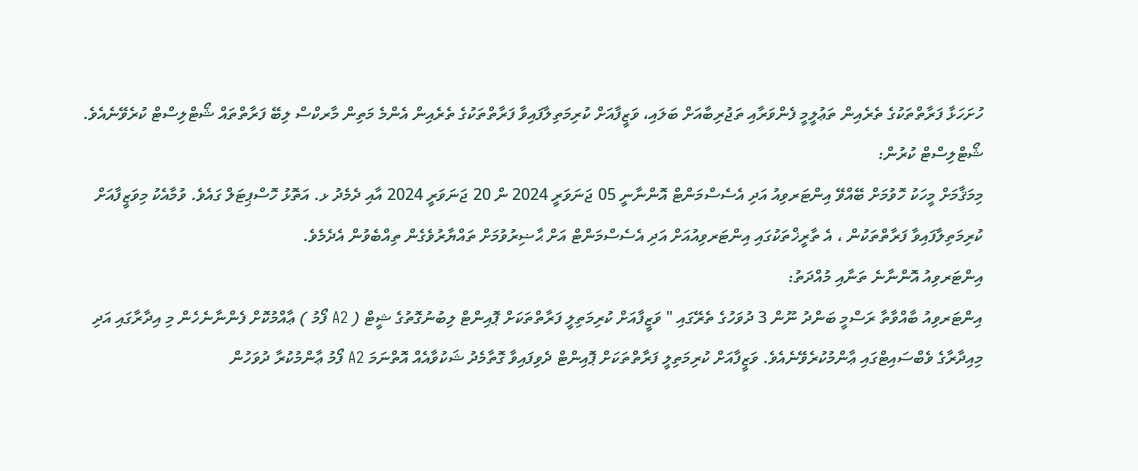ހުށަހަޅާ ފަރާތްތަކުގެ ތެރެއިން ތަޢުލީމީ ފެންވަރާއި ތަޖުރިބާއަށް ބަލައި، ވަޒީފާއަށް ކުރިމަތިލާފައިވާ ފަރާތްތަކުގެ ތެރެއިން އެންމެ މަތިން މާރކްސް ލިބޭ ފަރާތްތައް ޝޯޓްލިސްޓް ކުރެވޭނެއެވެ.
ޝޯޓްލިސްޓް ކުރުން:
މިމަޤާމަށް މީހަކު ހޮވުމަށް ބޭއްވޭ އިންޓަރވިއު އަދި އެސެސްމަންޓް އޮންނާނީ 05 ޖަނަވަރީ 2024 ން 20 ޖަނަވަރީ 2024 އާއި ދެމެދު ޅ. އަތޮޅު ހޮސްޕިޓަލް ގައެވެ. ވުމާއެކު މިވަޒީފާއަށް ކުރިމަތިލާފައިވާ ފަރާތްތަކުން ، އެ ތާރީޚްތަކުގައި އިންޓަރވިއުއަށް އަދި އެސެސްމަންޓް އަށް ޙާޟިރުވުމަށް ތައްޔާރުވެގެން ތިއްބެވުން އެދެމެވެ.
އިންޓަރވިއު އޮންނާނެ ތަނާއި މުއްދަތު:
އިންޓަރވިއު ބާއްވާތާ ރަސްމީ ބަންދު ނޫން 3 ދުވަހުގެ ތެރޭގައި " ވަޒީފާއަށް ކުރިމަތިލީ ފަރާތްތަކަށް ޕޮއިންޓް ލިބުނުގޮތުގެ ޝީޓް ( A2 ފޯމު ) ޢާއްމުކޮށް ފެންނާނެހެން މި އިދާރާގައި އަދި މިއިދާރާގެ ވެބްސައިޓްގައި ޢާންމުކުރެވޭނެއެވެ. ވަޒީފާއަށް ކުރިމަތިލީ ފަރާތްތަކަށް ޕޮއިންޓް ދެވިފައިވާ ގޮތާމެދު ޝަކުވާއެއް އޮތްނަމަ A2 ފޯމު ޢާންމުކުރާ ދުވަހުން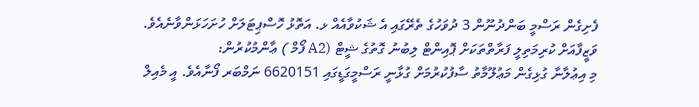ފެށިގެން ރަސްމީ ބަންދުނޫން 3 ދުވަހުގެ ތެރޭގައި އެ ޝަކުވާއެއް ޅ. އަތޮޅު ހޮސްޕިޓަލަށް ހުށަހަޅަންވާނެއެވެ.
ވަޒީފާއަށް ކުރިމަތިލީ ފަރާތްތަކަށް ޕޮއިންޓް ލިބުނު ގޮތުގެ ޝީޓް (A2 ފޯމް ) ޢާންމުކުރުން:
މި އިޢުލާނާ ގުޅިގެން މަޢުލޫމާތު ސާފުކުރުމަށް ގުޅާނީ ރަސްމީގަޑީގައި 6620151 ނަމްބަރ ފޯނާއެވެ. އީ މެއިލް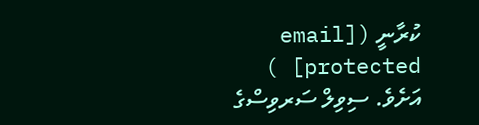ކުރާނީ ([email protected] ) އަށެވެ. ސިވިލް ސަރވިސްގެ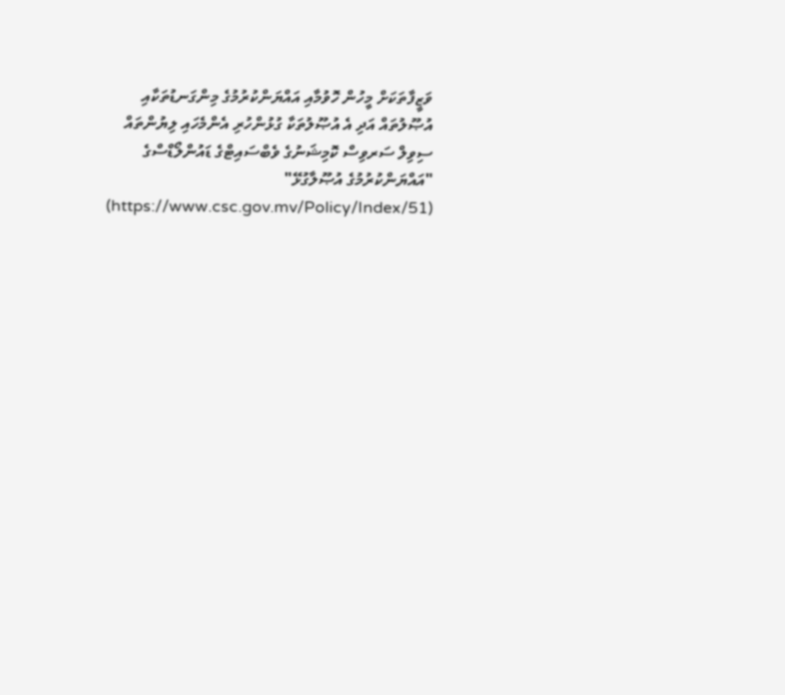ވަޒީފާތަކަށް މީހުން ހޮވުމާއި އައްޔަންކުރުމުގެ މިންގަނޑުތަކާއި އުޞޫލުތައް އަދި އެ އުޞޫލުތަކާ ގުޅުންހުރި އެންމެހައި ލިޔުންތައް ސިވިލް ސަރވިސް ކޮމިޝަނުގެ ވެބްސައިޓްގެ ޑައުންލޯޑްސްގެ "އައްޔަންކުރުމުގެ އުޞޫލާގުޅޭ" (https://www.csc.gov.mv/Policy/Index/51)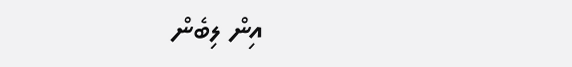އިން ލިބެން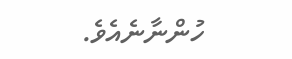ހުންނާނެއެވެ.